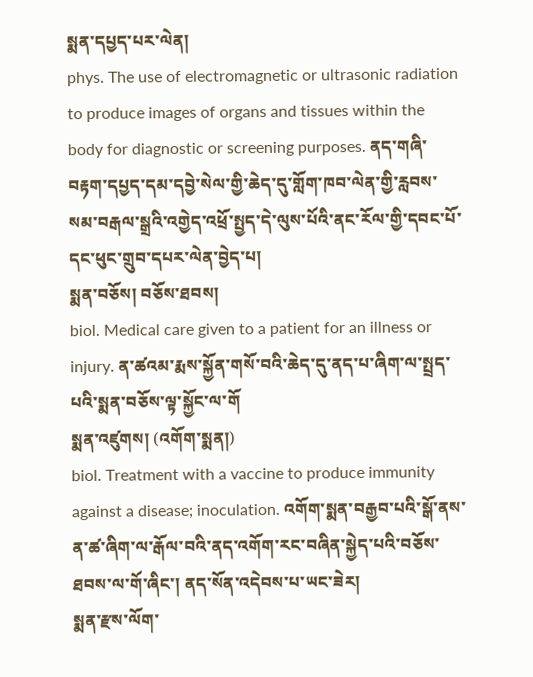སྨན་དཔྱད་པར་ལེན།
phys. The use of electromagnetic or ultrasonic radiation to produce images of organs and tissues within the body for diagnostic or screening purposes. ནད་གཞི་བརྟག་དཔྱད་དམ་དབྱེ་སེལ་གྱི་ཆེད་དུ་གློག་ཁབ་ལེན་གྱི་རླབས་སམ་བརྒལ་སྒྲའི་འགྱེད་འཕྲོ་སྤྱད་དེ་ལུས་པོའི་ནང་རོལ་གྱི་དབང་པོ་དང་ཕུང་གྲུབ་དཔར་ལེན་བྱེད་པ།
སྨན་བཅོས། བཅོས་ཐབས།
biol. Medical care given to a patient for an illness or injury. ན་ཚའམ་རྨས་སྐྱོན་གསོ་བའི་ཆེད་དུ་ནད་པ་ཞིག་ལ་སྤྲད་པའི་སྨན་བཅོས་ལྟ་སྐྱོང་ལ་གོ
སྨན་འཛུགས། (འགོག་སྨན།)
biol. Treatment with a vaccine to produce immunity against a disease; inoculation. འགོག་སྨན་བརྒྱབ་པའི་སྒོ་ནས་ན་ཚ་ཞིག་ལ་རྒོལ་བའི་ནད་འགོག་རང་བཞིན་སྐྱེད་པའི་བཅོས་ཐབས་ལ་གོ་ཞིང་། ནད་སོན་འདེབས་པ་ཡང་ཟེར།
སྨན་རྫས་ལོག་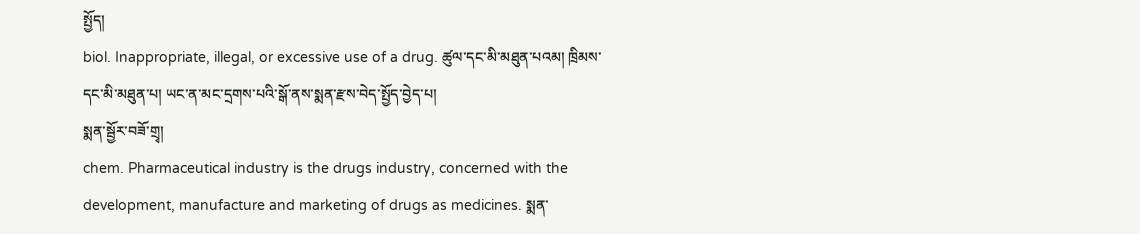སྤྱོད།
biol. Inappropriate, illegal, or excessive use of a drug. ཚུལ་དང་མི་མཐུན་པའམ། ཁྲིམས་དང་མི་མཐུན་པ། ཡང་ན་མང་དྲགས་པའི་སྒོ་ནས་སྨན་རྫས་བེད་སྤྱོད་བྱེད་པ།
སྨན་སྦྱོར་བཟོ་གྲྭ།
chem. Pharmaceutical industry is the drugs industry, concerned with the development, manufacture and marketing of drugs as medicines. སྨན་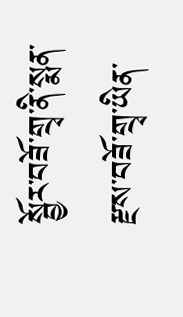སྦྱོར་བཟོ་གྲྭ་ནི་སྨན་རྫས་བཟོ་གྲྭ་ཡིན་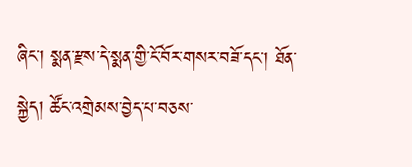ཞིང་། སྨན་རྫས་དེ་སྨན་གྱི་ངོ་བོར་གསར་བཟོ་དང་། ཐོན་སྐྱེད། ཚོང་འགྲེམས་བྱེད་པ་བཅས་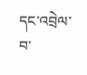དང་འབྲེལ་བ་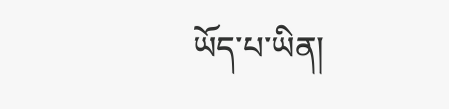ཡོད་པ་ཡིན།